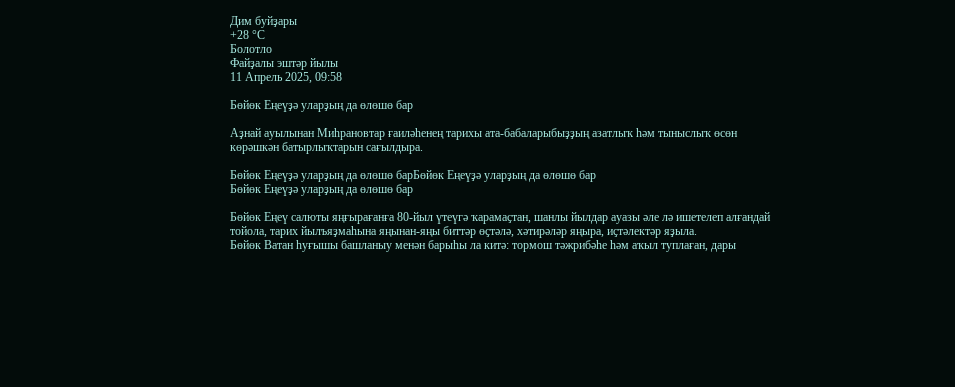Дим буйҙары
+28 °С
Болотло
Файҙалы эштәр йылы
11 Апрель 2025, 09:58

Бөйөк Еңеүҙә уларҙың да өлөшө бар

Аҙнай ауылынан Миһрановтар ғаиләһенең тарихы ата-бабаларыбыҙҙың азатлыҡ һәм тыныслыҡ өсөн көрәшкән батырлыҡтарын сағылдыра.

Бөйөк Еңеүҙә уларҙың да өлөшө барБөйөк Еңеүҙә уларҙың да өлөшө бар
Бөйөк Еңеүҙә уларҙың да өлөшө бар

Бөйөк Еңеү салюты яңғырағанға 80-йыл үтеүгә ҡарамаҫтан, шанлы йылдар ауазы әле лә ишетелеп алғандай тойола, тарих йылъяҙмаһына яңынан-яңы биттәр өҫтәлә, хәтирәләр яңыра, иҫтәлектәр яҙыла.
Бөйөк Ватан һуғышы башланыу менән барыһы ла китә: тормош тәжрибәһе һәм аҡыл туплаған, дары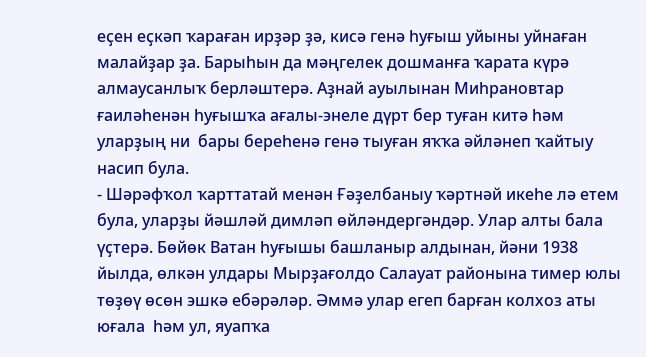еҫен еҫкәп ҡараған ирҙәр ҙә, кисә генә һуғыш уйыны уйнаған малайҙар ҙа. Барыһын да мәңгелек дошманға ҡарата күрә алмаусанлыҡ берләштерә. Аҙнай ауылынан Миһрановтар ғаиләһенән һуғышҡа ағалы-энеле дүрт бер туған китә һәм уларҙың ни  бары береһенә генә тыуған яҡҡа әйләнеп ҡайтыу насип була.
- Шәрәфҡол ҡарттатай менән Ғәҙелбаныу ҡәртнәй икеһе лә етем була, уларҙы йәшләй димләп өйләндергәндәр. Улар алты бала үҫтерә. Бөйөк Ватан һуғышы башланыр алдынан, йәни 1938  йылда, өлкән улдары Мырҙағолдо Салауат районына тимер юлы төҙөү өсөн эшкә ебәрәләр. Әммә улар егеп барған колхоз аты юғала  һәм ул, яуапҡа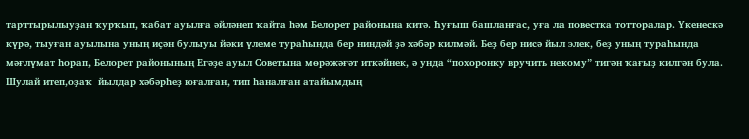тарттырылыуҙан ҡурҡып, ҡабат ауылға әйләнеп ҡайта һәм Белорет районына китә. Һуғыш башланғас, уға ла повестка тотторалар. Үкенескә күрә, тыуған ауылына уның иҫән булыуы йәки үлеме тураһында бер ниндәй ҙә хәбәр килмәй. Беҙ бер нисә йыл элек, беҙ уның тураһында мәғлүмат һорап, Белорет районының Егәҙе ауыл Советына мөрәжәғәт иткәйнек, ә унда “похоронку вручить некому” тигән ҡағыҙ килгән була. Шулай итеп,оҙаҡ  йылдар хәбәрһеҙ юғалған, тип һаналған атайымдың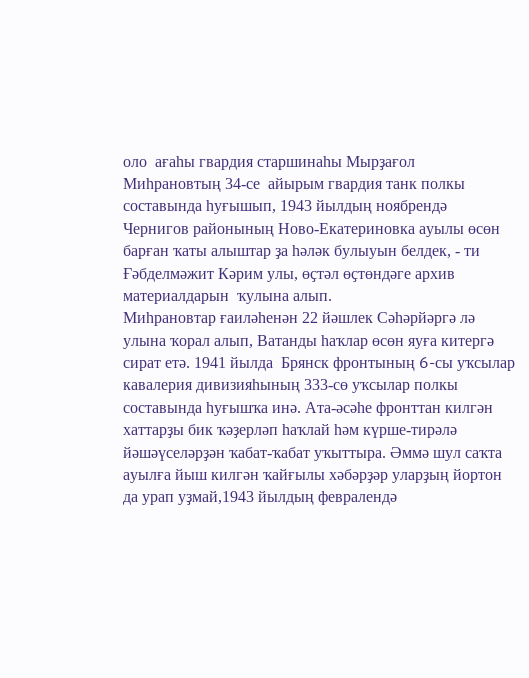оло  ағаһы гвардия старшинаһы Мырҙағол Миһрановтың 34-се  айырым гвардия танк полкы составында һуғышып, 1943 йылдың ноябрендә Чернигов районының Ново-Екатериновка ауылы өсөн барған ҡаты алыштар ҙа һәләк булыуын белдек, - ти  Ғәбделмәжит Кәрим улы, өҫтәл өҫтөндәге архив материалдарын  ҡулына алып.
Миһрановтар ғаиләһенән 22 йәшлек Сәһәрйәргә лә улына ҡорал алып, Ватанды һаҡлар өсөн яуға китергә сират етә. 1941 йылда  Брянск фронтының 6-cы уҡсылар кавалерия дивизияһының 333-сө уҡсылар полкы составында һуғышҡа инә. Ата-әсәһе фронттан килгән  хаттарҙы бик ҡәҙерләп һаҡлай һәм күрше-тирәлә йәшәүселәрҙән ҡабат-ҡабат уҡыттыра. Әммә шул саҡта ауылға йыш килгән ҡайғылы хәбәрҙәр уларҙың йортон да урап уҙмай,1943 йылдың февралендә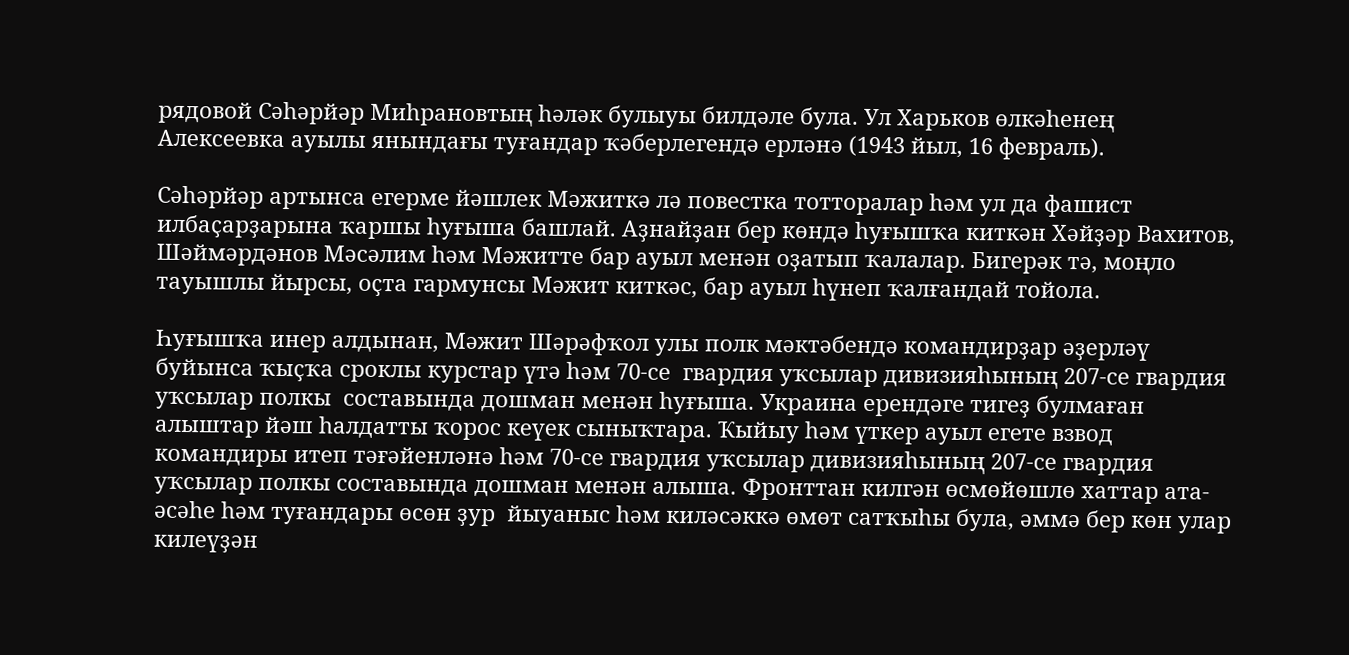рядовой Сәһәрйәр Миһрановтың һәләк булыуы билдәле була. Ул Харьков өлкәһенең Алексеевка ауылы янындағы туғандар ҡәберлегендә ерләнә (1943 йыл, 16 февраль).

Сәһәрйәр артынса егерме йәшлек Мәжиткә лә повестка тотторалар һәм ул да фашист илбаҫарҙарына ҡаршы һуғыша башлай. Аҙнайҙан бер көндә һуғышҡа киткән Хәйҙәр Вахитов, Шәймәрдәнов Мәсәлим һәм Мәжитте бар ауыл менән оҙатып ҡалалар. Бигерәк тә, моңло тауышлы йырсы, оҫта гармунсы Мәжит киткәс, бар ауыл һүнеп ҡалғандай тойола.

Һуғышҡа инер алдынан, Мәжит Шәрәфҡол улы полк мәктәбендә командирҙар әҙерләү буйынса ҡыҫҡа сроклы курстар үтә һәм 70-се  гвардия уҡсылар дивизияһының 207-се гвардия уҡсылар полкы  составында дошман менән һуғыша. Украина ерендәге тигеҙ булмаған алыштар йәш һалдатты ҡорос кеүек сыныҡтара. Ҡыйыу һәм үткер ауыл егете взвод командиры итеп тәғәйенләнә һәм 70-се гвардия уҡсылар дивизияһының 207-се гвардия уҡсылар полкы составында дошман менән алыша. Фронттан килгән өсмөйөшлө хаттар ата-әсәһе һәм туғандары өсөн ҙур  йыуаныс һәм киләсәккә өмөт сатҡыһы була, әммә бер көн улар килеүҙән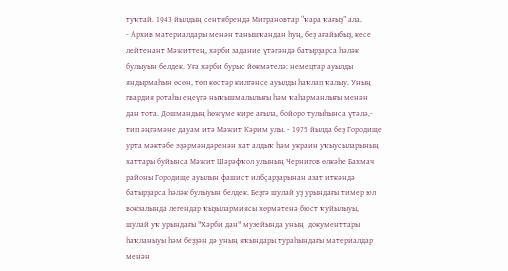туҡтай. 1943 йылдың сентябрендә Миграновтар “ҡара ҡағыҙ” ала.
- Архив материалдары менән танышҡандан һуң, беҙ ағайыбыҙ, кесе  лейтенант Мәжиттең, хәрби задание үтәгәндә батырҙарса һәләк булыуын белдек. Уға хәрби бурыс йөкмәтелә: немецтар ауылды яндырмаһын өсөн, төп көстәр килгәнсе ауылды һаҡлап ҡалыу. Уның  гвардия ротаһы еңеүгә ныҡышмалылығы һәм ҡаһарманлығы менән  дан тота. Дошмандың һөжүме кире ағыла, бойоро тулыһынса үтәлә,- тип әңгәмәне дауам итә Мәжит Кәрим улы. - 1975 йылда беҙ Городище урта мәктәбе эҙәрмәндәренән хат алдыҡ һәм украин уҡыусыларының хаттары буйынса Мәжит Шәрәфҡол улының Чернигов өлкәһе Бахмач районы Городище ауылын фашист илбҫарҙарынан азат иткәндә батырҙарса һәләк булыуын белдек. Беҙгә шулай уҙ урындағы тимер юл вокзалында легендар ҡыҙылармиясы хөрмәтенә бюст ҡуйылыуы, шулай уҡ урындағы "Хәрби дан" музейында уның  документтары һаҡланыуы һәм беҙҙән дә уның яҡындары тураһындағы материалдар менән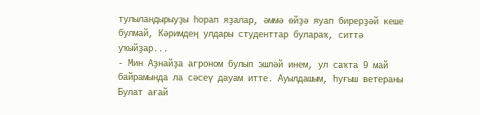тулыландырыуҙы һорап яҙалар, әммә өйҙә яуап бирерҙәй кеше булмай, Кәримдең улдары студенттар булараҡ, ситтә уҡыйҙар...
- Мин Аҙнайҙа агроном булып эшләй инем, ул саҡта 9 май байрамында ла сәсеү дауам итте. Ауылдашым, һуғыш ветераны Булат ағай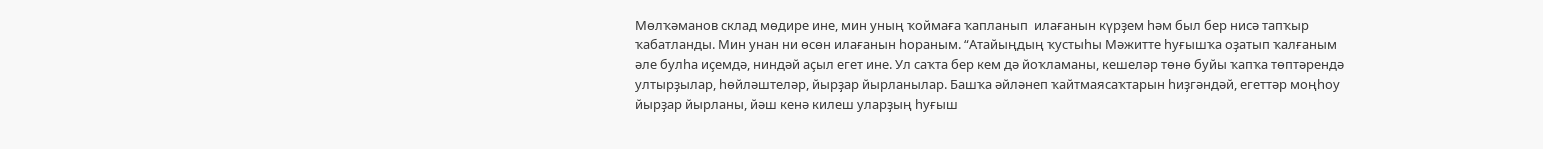Мөлҡәманов склад мөдире ине, мин уның ҡоймаға ҡапланып  илағанын күрҙем һәм был бер нисә тапҡыр ҡабатланды. Мин унан ни өсөн илағанын һораным. “Атайыңдың ҡустыһы Мәжитте һуғышҡа оҙатып ҡалғаным әле булһа иҫемдә, ниндәй аҫыл егет ине. Ул саҡта бер кем дә йоҡламаны, кешеләр төнө буйы ҡапҡа төптәрендә ултырҙылар, һөйләштеләр, йырҙар йырланылар. Башҡа әйләнеп ҡайтмаясаҡтарын һиҙгәндәй, егеттәр моңһоу йырҙар йырланы, йәш кенә килеш уларҙың һуғыш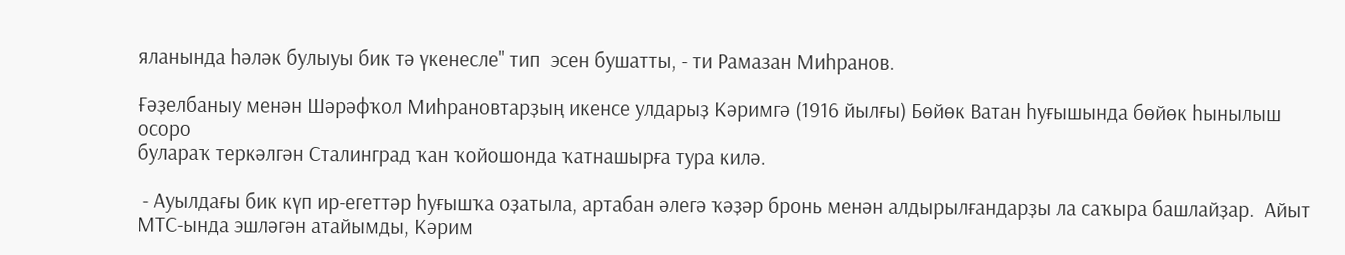яланында һәләк булыуы бик тә үкенесле" тип  эсен бушатты, - ти Рамазан Миһранов.

Ғәҙелбаныу менән Шәрәфҡол Миһрановтарҙың икенсе улдарыҙ Кәримгә (1916 йылғы) Бөйөк Ватан һуғышында бөйөк һынылыш осоро
булараҡ теркәлгән Сталинград ҡан ҡойошонда ҡатнашырға тура килә.

 - Ауылдағы бик күп ир-егеттәр һуғышҡа оҙатыла, артабан әлегә ҡәҙәр бронь менән алдырылғандарҙы ла саҡыра башлайҙар.  Айыт МТС-ында эшләгән атайымды, Кәрим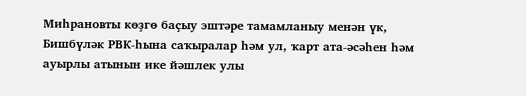Миһрановты көҙгө баҫыу эштәре тамамланыу менән үк,  Бишбүләк РВК-һына саҡыралар һәм ул, ҡарт ата-әсәһен һәм ауырлы атынын ике йәшлек улы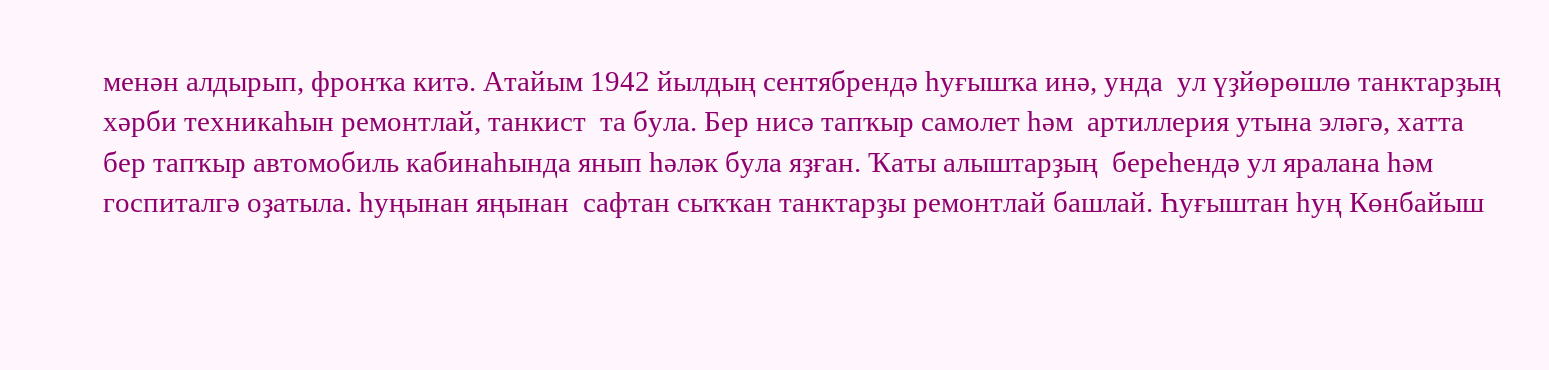менән алдырып, фронҡа китә. Атайым 1942 йылдың сентябрендә һуғышҡа инә, унда  ул үҙйөрөшлө танктарҙың хәрби техникаһын ремонтлай, танкист  та була. Бер нисә тапҡыр самолет һәм  артиллерия утына эләгә, хатта бер тапҡыр автомобиль кабинаһында янып һәләк була яҙған. Ҡаты алыштарҙың  береһендә ул яралана һәм госпиталгә оҙатыла. һуңынан яңынан  сафтан сыҡҡан танктарҙы ремонтлай башлай. Һуғыштан һуң Көнбайыш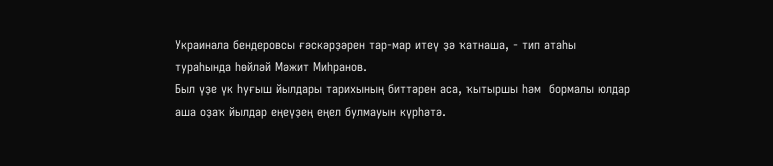Украинала бендеровсы ғәскәрҙәрен тар-мар итеү ҙә ҡатнаша, - тип атаһы тураһында һөйләй Мәжит Миһранов.
Был үҙе үк һуғыш йылдары тарихының биттәрен аса, ҡытыршы һәм  бормалы юлдар аша оҙаҡ йылдар еңеүҙең еңел булмауын күрһәтә.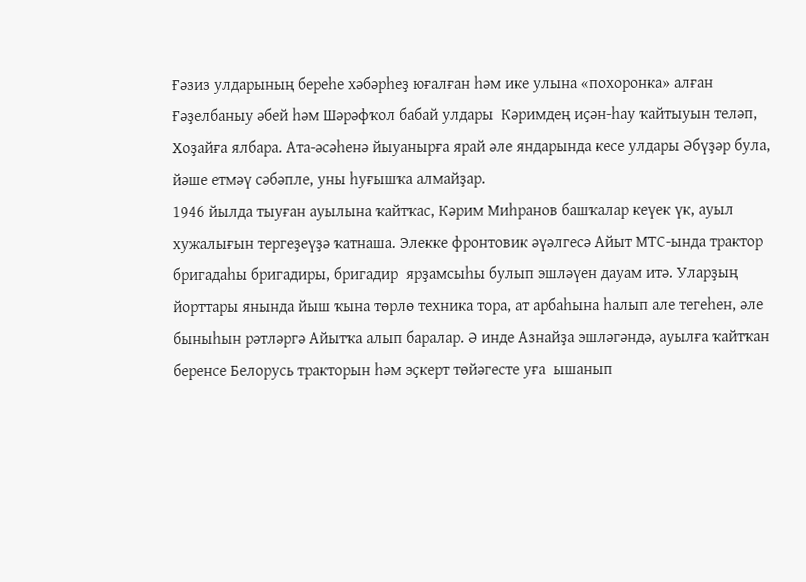Ғәзиз улдарының береһе хәбәрһеҙ юғалған hәм ике улына «похоронка» алған Ғәҙелбаныу әбей һәм Шәрәфҡол бабай улдары  Кәримдең иҫән-һау ҡайтыуын теләп, Хоҙайға ялбара. Ата-әсәһенә йыуанырға ярай әле яндарында кесе улдары Әбүҙәр була, йәше етмәү сәбәпле, уны һуғышҡа алмайҙар.
1946 йылда тыуған ауылына ҡайтҡас, Кәрим Миһранов башҡалар кеүек үк, ауыл хужалығын тергеҙеүҙә ҡатнаша. Элекке фронтовик әүәлгесә Айыт МТС-ында трактор бригадаһы бригадиры, бригадир  ярҙамсыһы булып эшләүен дауам итә. Уларҙың йорттары янында йыш ҡына төрлө техника тора, ат арбаһына һалып але тегеһен, әле быныһын рәтләргә Айытҡа алып баралар. Ә инде Азнайҙа эшләгәндә, ауылға ҡайтҡан беренсе Белорусь тракторын һәм эҫкерт төйәгесте уға  ышанып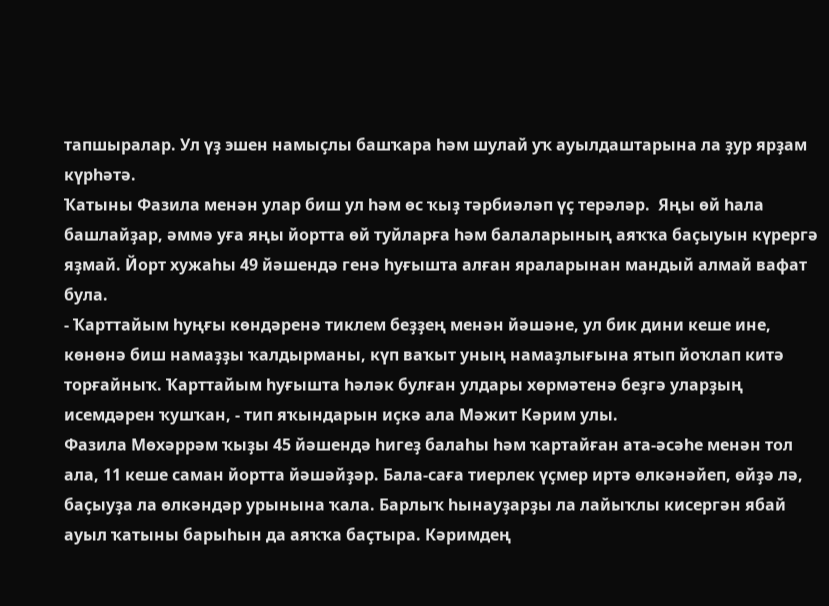тапшыралар. Ул үҙ эшен намыҫлы башҡара һәм шулай уҡ ауылдаштарына ла ҙур ярҙам күрһәтә.
Ҡатыны Фазила менән улар биш ул һәм өс ҡыҙ тәрбиәләп үҫ терәләр.  Яңы өй һала башлайҙар, әммә уға яңы йортта өй туйларға һәм балаларының аяҡҡа баҫыуын күрергә яҙмай. Йорт хужаһы 49 йәшендә генә һуғышта алған яраларынан мандый алмай вафат була.
- Ҡарттайым һуңғы көндәренә тиклем беҙҙең менән йәшәне, ул бик дини кеше ине, көнөнә биш намаҙҙы ҡалдырманы, күп ваҡыт уның намаҙлығына ятып йоҡлап китә торғайныҡ. Ҡарттайым һуғышта һәләк булған улдары хөрмәтенә беҙгә уларҙың исемдәрен ҡушҡан, - тип яҡындарын иҫкә ала Мәжит Кәрим улы.
Фазила Мөхәррәм ҡыҙы 45 йәшендә һигеҙ балаһы hәм ҡартайған ата-әсәһе менән тол ала, 11 кеше саман йортта йәшәйҙәр. Бала-саға тиерлек үҫмер иртә өлкәнәйеп, өйҙә лә, баҫыуҙа ла өлкәндәр урынына ҡала. Барлыҡ һынауҙарҙы ла лайыҡлы кисергән ябай ауыл ҡатыны барыһын да аяҡҡа баҫтыра. Кәримдең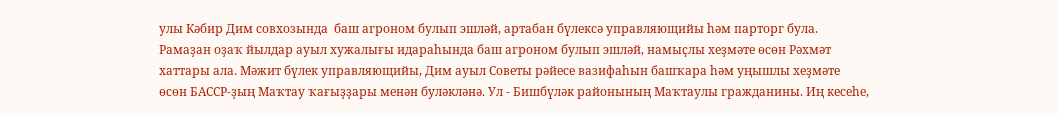улы Кәбир Дим совхозында  баш агроном булып эшләй, артабан бүлексә управляющийы hәм парторг була. Рамаҙан оҙаҡ йылдар ауыл хужалығы идараһында баш агроном булып эшләй, намыҫлы хеҙмәте өсөн Рәхмәт хаттары ала. Мәжит бүлек управляющийы, Дим ауыл Советы рәйесе вазифаһын башҡара һәм уңышлы хеҙмәте өсөн БАССР-ҙың Маҡтау ҡағыҙҙары менән бyләкләнә. Ул - Бишбүләк районының Маҡтаулы гражданины. Иң кесеһе,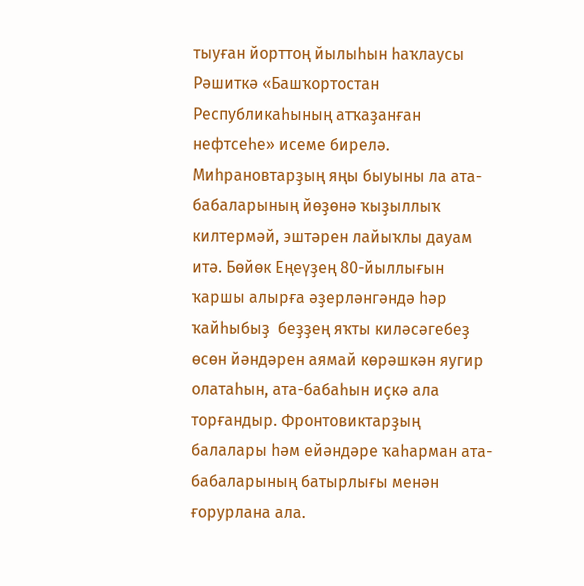тыуған йорттоң йылыһын һаҡлаусы Рәшиткә «Башҡортостан Республикаһының атҡаҙанған нефтсеһе» исеме бирелә.
Миhрановтарҙың яңы быуыны ла ата-бабаларының йөҙөнә ҡыҙыллыҡ килтермәй, эштәрен лайыҡлы дауам итә. Бөйөк Еңеүҙең 80-йыллығын ҡаршы алырға әҙерләнгәндә hәр ҡайһыбыҙ  беҙҙең яҡты киләсәгебеҙ өсөн йәндәрен аямай көрәшкән яугир олатаһын, ата-бабаһын иҫкә ала торғандыр. Фронтовиктарҙың балалары hәм ейәндәре ҡаһарман ата- бабаларының батырлығы менән ғорурлана ала.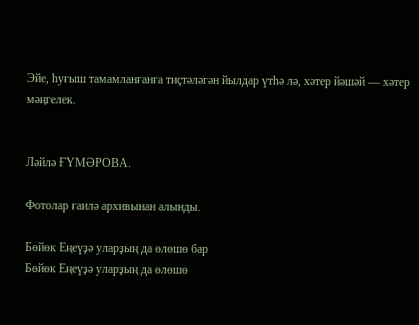Эйе, һуғыш тамамланғанға тиҫтәләгән йылдар үтһә лә, хәтер йәшәй — хәтер мәңгелек.


Ләйлә ҒҮМӘРОВА.

Фотолар ғаилә архивынан алынды.

Бөйөк Еңеүҙә уларҙың да өлөшө бар
Бөйөк Еңеүҙә уларҙың да өлөшө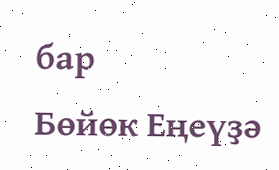бар
Бөйөк Еңеүҙә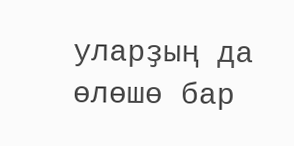уларҙың да өлөшө бар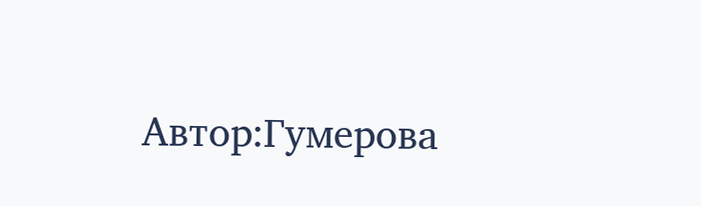Автор:Гумерова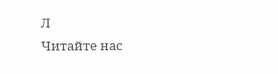Л
Читайте нас